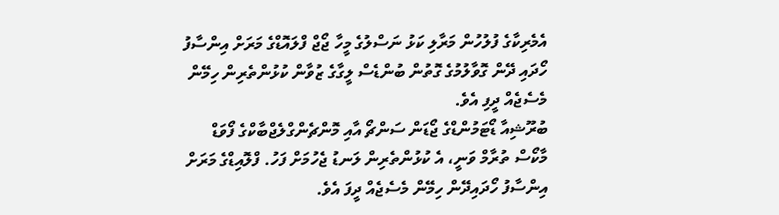އެމެރިކާގެ ފުލުހުން މަރާލި ކަޅު ނަސްލުގެ މީހާ ޖޯޖް ފްލައޮޑްގެ މަރަށް އިންސާފު ހޯދައި ދޭން ގޮވާލުމުގެ ގޮތުން ބުންޑެސް ލީގާގެ ޒުވާން ކުޅުންތެރިން ހިމޭން މެސެޖެއް ދީފި އެވެ.
ބުރޫޝިއާ ޑޯޓަމުންޑްގެ ޖޯޑަން ސަންޗޯ އާއި މޮންޗެންގްލެޖްބާކްގެ ފޯވަޑް މާކޯސް ތުރާމް ވަނީ، އެ ކުޅުންތެރިން ލަނޑު ޖެހުމަށް ފަހު. ފްލޮއިޑްގެ މަރަށް އިންސާފު ހޯދައިދޭން ހިމޭން މެސެޖެއް ދީފަ އެވެ.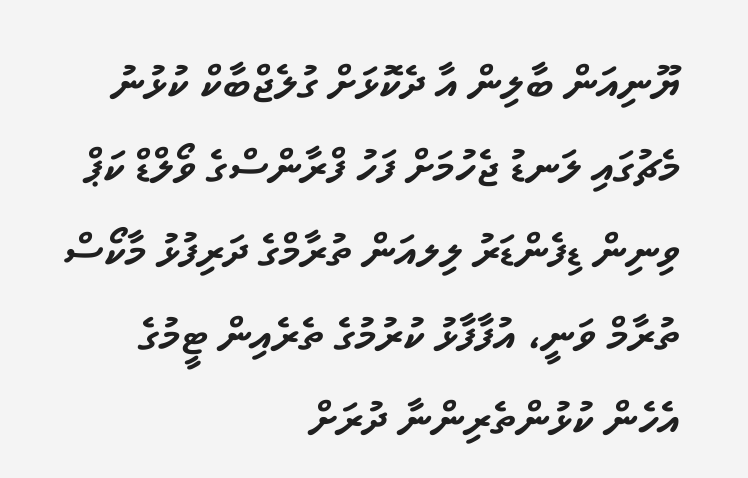ޔޫނިއަން ބާލިން އާ ދެކޮޅަށް ގުލެޖްބާކް ކުޅުނު މެޗުގައި ލަނޑު ޖެހުމަށް ފަހު ފްރާންސްގެ ވޯލްޑް ކަޕް ވިނިން ޑިފެންޑަރު ލިލއަން ތުރާމްގެ ދަރިފުޅު މާކޯސް ތުރާމް ވަނީ، އުފާފާޅު ކުރުމުގެ ތެރެއިން ޓީމުގެ އެހެން ކުޅުންތެރިންނާ ދުރަށް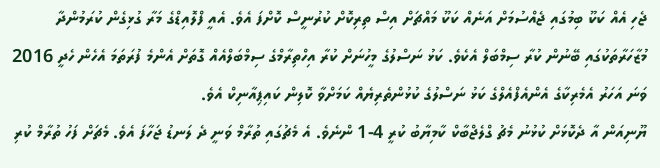ޖެހި އެއް ކަކޫ ބިމުގައި ޖެއްސުމަށް އަނެއް ކަކޫ މައްޗަށް އިސް ތިރިކޮށް ކުރުނީސް ކޮށްފަ އެވެ. އެއީ ފްލޮއިޑްގެ މަރާ ގުޅިގެން ކުރަމުންދާ މުޒާހަރާތަކުގައި ބޭނުން ކުރާ ސިމްބަލް އެކެވެ. ކަޅު ނަސްލުގެ މީހުނަށް ކުރާ އިހްތިރާމްގެ ސިމްބަލްއެއް ގޮތަށް އެންމެ ފުރަތަމަ އެހެން ހެދީ 2016 ވަނަ އަހަރު އެމެރިކާގެ އެންއެފްއެލްގެ ކަޅު ނަސްލުގެ ކުޅުންތެރިޔެއް ކަމަށްވާ ކޮލިން ކައިޕިއާނިކް އެވެ.
ޔޫނިއަން އާ ދެކޮޅަށް ކުޅުނު މެޗު ގްލެޖްބާކް ކާމިޔާބު ކުރީ 4-1 ންނެވެ. އެ މެޗުގައި ތުރާމް ވަނީ ދެ ލަނޑު ޖަހާފަ އެވެ. މެޗަށް ފަހު ތުރާމް ކުރި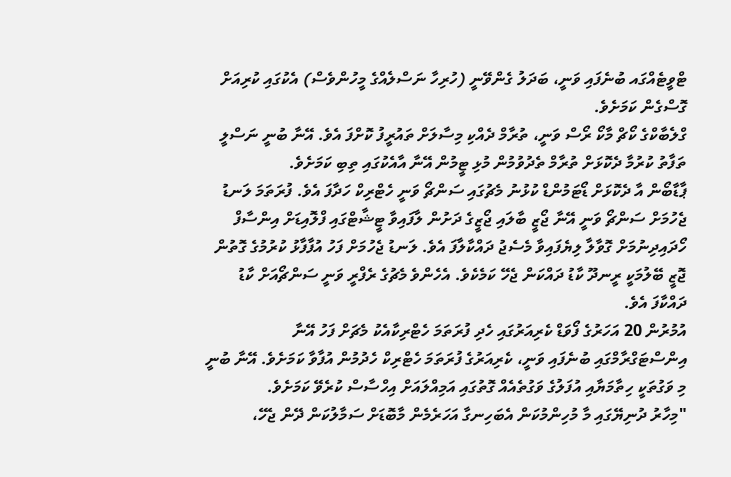ޓްވީޓެއްގައ ބުނެފައި ވަނީ، ބަދަލު ގެންވޭނީ (ހުރިހާ ނަސްލެއްގެ މީހުންވެސް) އެކުގައި ކުރިއަށް ގޮސްގެން ކަމަށެވެ.
ގްލެބާކްގެ ކޯޗް މާކޯ ރޯސް ވަނީ، ތުރާމް ދެއްކި މިސާލަށް ތައުރީފު ކޮށްފަ އެވެ. އޭނާ ބުނީ ނަސްލީ ތަފާތު ކުރުމާ ދެކޮޅަށް ތުރާމް ތެދުވުމުން މުޅި ޓީމުން އޭނާ އާއެކުގައި ތިބި ކަމަށެވެ.
ޕާޑާބޯން އާ ދެކޮޅަށް ޑޯޓަމުންޑް ކުޅުނު މެޗުގައި ސަންޗޯ ވަނީ ހެޓްރިކް ހަދާފަ އެވެ. ފުރަތަމަ ލަނޑު ޖެހުމަށް ސަންޗޯ ވަނީ އޭނާ ޖޯޒީ ބާލައި ޖޯޒީގެ ދަށުން ލާފައިވާ ޓީޝާޓްގައި ފްލޮއިޑަށް އިންސާފް ހޯދައިދިނުމަށް ގޮވާލާ ލިޔެފައިވާ މެސެޖު ދައްކާލާފަ އެވެ. ލަނޑު ޖެހުމަށް ފަހު އުފާފާޅު ކުރުމުގެ ގޮތުން ޖޮޒީ ބޭލުމަކީ ރީނދޫ ކާޑު ދައްކަން ޖެހޭ ކަމެކެވެ. އެހެންވެ މެޗުގެ ރެފްރީ ވަނީ ސަންޗޯއަށް ކާޑު ދައްކާފަ އެވެ.
އުމުރުން 20 އަހަރުގެ ފޯވަޑް ކެރިއަރުގައި ހެދި ފުރަތަމަ ހެޓްރިކާއެކު މެޗަށް ފަހު އޭނާ އިންސްޓަގްރާމްގައި ބުނެފައި ވަނީ، ކެރިއަރުގެ ފުރަތަމަ ހެޓްރިކް ހެދުމުން އުފާވާ ކަމަށެވެ. އޭނާ ބުނީ މި ވަގުތަކީ ހިތާމަޔާއި އުފަލުގެ ވަގުތެއެއް ގޮތުގައި އަމިއްލައަށް އިހްސާސް ކުރެވޭ ކަމަށެވެ.
"މިހާރު ދުނިޔޭގައި މާ މުހިންމުކަން އެބަހިނގާ އަހަރެމެން މާބޮޑަށް ސަމާލުކަން ދޭން ޖެހޭ،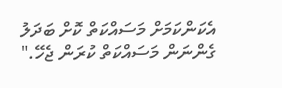އެކަންކަމަށް މަސައްކަތް ކޮށް ބަދަލު ގެންނަން މަސައްކަތް ކުރަން ޖެހޭ."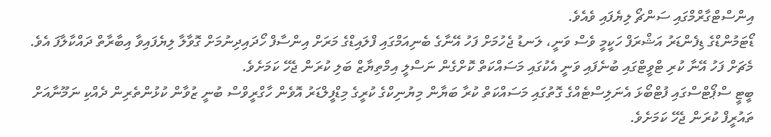އިންސްޓްގާރްމްގައި ސަންޗޯ ލިޔެފައި ވެއެވެ.
ޑޯޓަމުންޑްގެ ޑިފެންޑަރު އަޝްރަފް ހަކީމީ ވެސް ވަނީ، ލަނޑު ޖެހުމަށް ފަހު އޭނާގެ ބެނިއަމްގައި ފްލައިޑްގެ މަރަށް އިންސާފް ހޯދައިދިނުމަށް ގޮވާލާ ލިޔެފައިވާ އިބާރާތް ދައްކާލާފަ އެވެ. މެޗަށް ފަހު އޭނާ ކުރި ޓްވީޓްގައި ބުނެފައި ވަނީ އެކުގައި މަސައްކަތް ކޮށްގެން ނަސްލީ އިމްތިޔާޒް ބަލި ކުރަން ޖެހޭ ކަމަށެވެ.
ބީޓީ ސްޕޯޓްސްގައި ފުޓްބޯޅަ އެނަލިސްޓެއްގެ ގޮތުގައި މަސައްކަތް ކުރާ ބަޔާން މިޔުނިކްގެ ކުރީގެ މިޑްފީލްޑަރު އޮވެން ހާގްރީވްސް ބުނީ ޒުވާން ކުޅުންތެރިން ދެއްކި ނަމޫނާއަށް ތައުރީފް ކުރަން ޖެހޭ ކަމަށެވެ.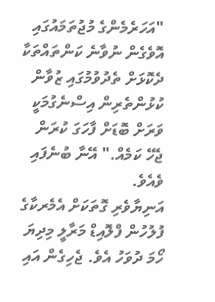"އަހަރެމެންގެ މުޖުތަމައުގައި އޮވެގެން ނުވާނެ ކަންތައްތަކާ ދެކޮޅަށް ތެދުވުމުގައި ޒުވާން ކުޅުންތެރިން އިސްނެގުމަކީ ވަރަށް ބޮޑަށް ފާހަގަ ކުރަން ޖެހޭ ކަމެއް." އޭނާ ބުނެފައި ވެއެވެ.
އަނިޔާވެރި ގޮތަކަށް އެމެރކާގެ ފުލުހުން ފްލޮއިޑް މަރާލީ މިދިޔަ ހޯމަ ދުވަހު އެވެ. ޖެހިގެން އައި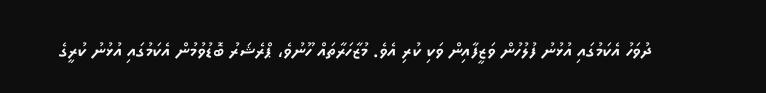ދުވަހު އެކަމުގައި އުޅުނު ފުލުހުން ވަޒީފާއިން ވަކި ކުރި އެވެ. މުޒާހަރާތައް ހޫނުވެ، ޕްރެޝަރު ބޮޑުވުމުން އެކަމުގައި އުޅުނު ކުރީގެ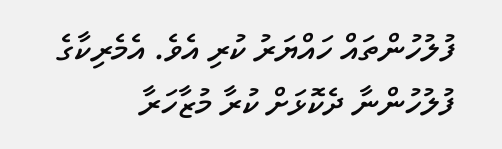ފުލުހުންތައް ހައްޔަރު ކުރި އެވެ. އެމެރިކާގެ ފުލުހުންނާ ދެކޮޅަށް ކުރާ މުޒާހަރާ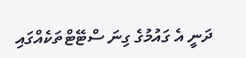ދަނީ އެ ގައުމުގެ ގިނަ ސްޓޭޓްތަކެއްގައި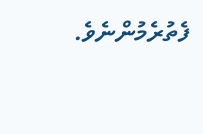ފެތުރެމުންނެވެ.